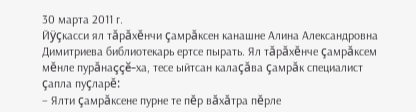30 марта 2011 г.
Йÿçкасси ял тăрăхĕнчи çамрăксен канашне Алина Александровна Димитриева библиотекарь ертсе пырать. Ял тăрăхĕнче çамрăксем мĕнле пурăнаççĕ-ха, тесе ыйтсан калаçăва çамрăк специалист çапла пуçларĕ:
– Ялти çамрăксене пурне те пĕр вăхăтра пĕрле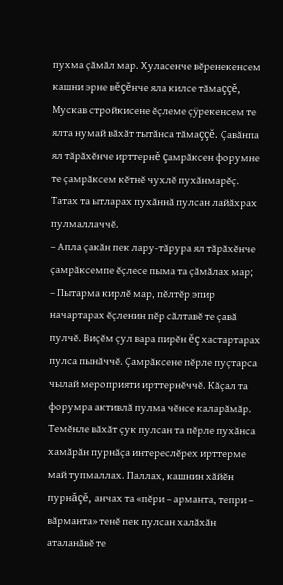пухма çăмăл мар. Хуласенче вĕренекенсем кашни эрне вĕçĕнче яла килсе тăмаççĕ, Мускав стройкисене ĕçлеме çÿрекенсем те ялта нумай вăхăт тытăнса тăмаççĕ. Çавăнпа ял тăрăхĕнче ирттернĕ çамрăксен форумне те çамрăксем кĕтнĕ чухлĕ пухăнмарĕç. Татах та ытларах пухăннă пулсан лайăхрах пулмаллаччĕ.
– Апла çакăн пек лару-тăрура ял тăрăхĕнче çамрăксемпе ĕçлесе пыма та çăмăлах мар;
– Пытарма кирлĕ мар, пĕлтĕр эпир начартарах ĕçленин пĕр сăлтавĕ те çавă пулчĕ. Виçĕм çул вара пирĕн ĕç хастартарах пулса пынăччĕ. Çамрăксене пĕрле пуçтарса чылай мероприяти ирттернĕччĕ. Кăçал та форумра активлă пулма чĕнсе каларăмăр. Темĕнле вăхăт çук пулсан та пĕрле пухăнса хамăрăн пурнăçа интереслĕрех ирттерме май тупмаллах. Паллах, кашнин хăйĕн пурнăçĕ, анчах та «пĕри – арманта, тепри – вăрманта» тенĕ пек пулсан халăхăн аталанăвĕ те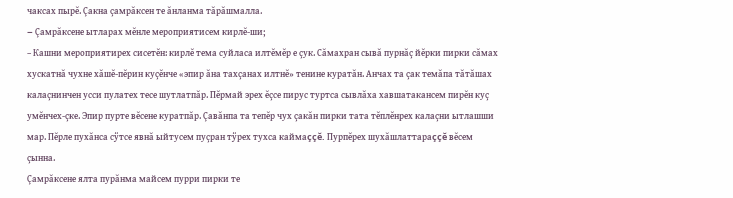чаксах пырĕ. Çакна çамрăксен те ăнланма тăрăшмалла.
– Çамрăксене ытларах мĕнле мероприятисем кирлĕ-ши;
– Кашни мероприятирех сисетĕн: кирлĕ тема суйласа илтĕмĕр е çук. Сăмахран сывă пурнăç йĕрки пирки сăмах хускатнă чухне хăшĕ-пĕрин куçĕнче «эпир ăна тахçанах илтнĕ» тенине куратăн. Анчах та çак темăпа тăтăшах калаçнинчен усси пулатех тесе шутлатпăр. Пĕрмай эрех ĕçсе пирус туртса сывлăха хавшатакансем пирĕн куç умĕнчех-çке. Эпир пурте вĕсене куратпăр. Çавăнпа та тепĕр чух çакăн пирки тата тĕплĕнрех калаçни ытлашши мар. Пĕрле пухăнса сÿтсе явнă ыйтусем пуçран тÿрех тухса каймаççĕ. Пурпĕрех шухăшлаттараççĕ вĕсем çынна.
Çамрăксене ялта пурăнма майсем пурри пирки те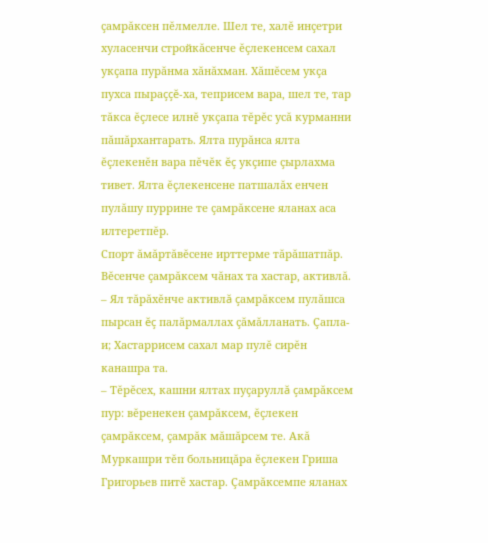çамрăксен пĕлмелле. Шел те, халĕ инçетри хуласенчи стройкăсенче ĕçлекенсем сахал укçапа пурăнма хăнăхман. Хăшĕсем укçа пухса пыраççĕ-ха, теприсем вара, шел те, тар тăкса ĕçлесе илнĕ укçапа тĕрĕс усă курманни пăшăрхантарать. Ялта пурăнса ялта ĕçлекенĕн вара пĕчĕк ĕç укçипе çырлахма тивет. Ялта ĕçлекенсене патшалăх енчен пулăшу пуррине те çамрăксене яланах аса илтеретпĕр.
Спорт ăмăртăвĕсене ирттерме тăрăшатпăр. Вĕсенче çамрăксем чăнах та хастар, активлă.
– Ял тăрăхĕнче активлă çамрăксем пулăшса пырсан ĕç палăрмаллах çăмăлланать. Çапла-и; Хастаррисем сахал мар пулĕ сирĕн канашра та.
– Тĕрĕсех, кашни ялтах пуçаруллă çамрăксем пур: вĕренекен çамрăксем, ĕçлекен çамрăксем, çамрăк мăшăрсем те. Акă Муркашри тĕп больницăра ĕçлекен Гриша Григорьев питĕ хастар. Çамрăксемпе яланах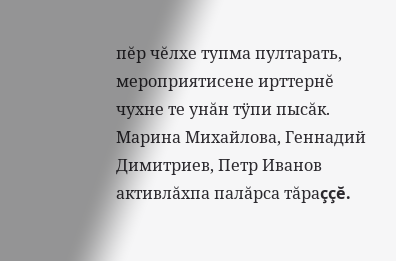пĕр чĕлхе тупма пултарать, мероприятисене ирттернĕ чухне те унăн тÿпи пысăк. Марина Михайлова, Геннадий Димитриев, Петр Иванов активлăхпа палăрса тăраççĕ.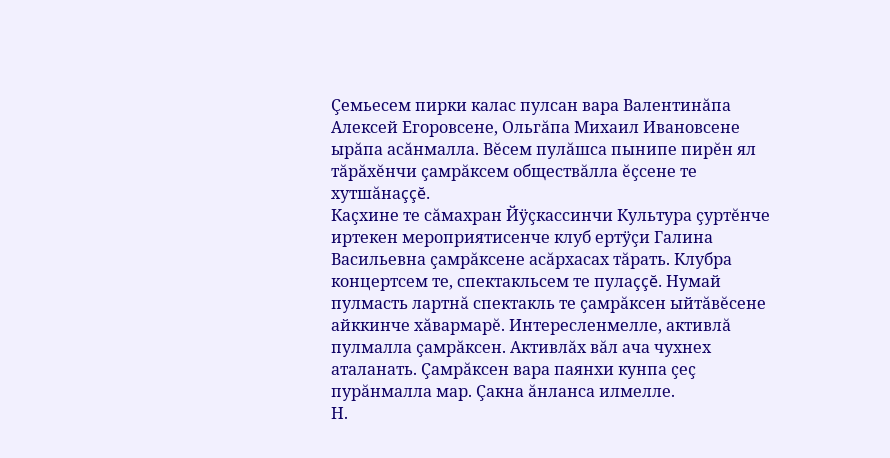Çемьесем пирки калас пулсан вара Валентинăпа Алексей Егоровсене, Ольгăпа Михаил Ивановсене ырăпа асăнмалла. Вĕсем пулăшса пынипе пирĕн ял тăрăхĕнчи çамрăксем обществăлла ĕçсене те хутшăнаççĕ.
Каçхине те сăмахран Йÿçкассинчи Культура çуртĕнче иртекен мероприятисенче клуб ертÿçи Галина Васильевна çамрăксене асăрхасах тăрать. Клубра концертсем те, спектакльсем те пулаççĕ. Нумай пулмасть лартнă спектакль те çамрăксен ыйтăвĕсене айккинче хăвармарĕ. Интересленмелле, активлă пулмалла çамрăксен. Активлăх вăл ача чухнех аталанать. Çамрăксен вара паянхи кунпа çеç пурăнмалла мар. Çакна ăнланса илмелле.
Н.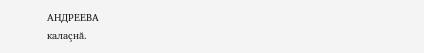АНДРЕЕВА
калаçнă.